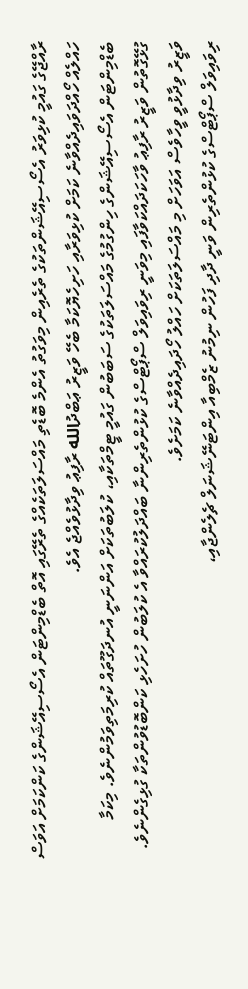ރާއްޖޭގެ ގައުމީ ކުޅިވަރު އެސޯސިއޭޝަންތަކުގެ ތެރެއިން މިވަގުތު އެންމެ ބޮޑެތި މައްސަލަތަކެއްގެ ތެރޭގައި އޮތް ބެޑްމިންޓަން އެސޯސިއޭޝަންގެ ކަންކަމަށް އަވަސް ހައްލެއް ހޯއްދަވައިދެއްވާނެ ކަމަށް ކުޅިވަރާއި ހަށިހެޔޮކަމާ ބެހޭ ވަޒީރު ޢަބްދުالله ރާފިޢު ވިދާޅުވެއްޖެ އެވެ.
ބެޑްމިންޓަން އެސޯސިއޭޝަންގެ ހިންގުމުގެ މައްސަލަތަކުގެ ސަބަބުން ގައުމީ ޓީމްތަކާއި، ކުލަބުތަކަށް އަންނަނީ އުނދަގޫތައް ކުރިމަތިވަމުންނެވެ. މިކަމާ ގުޅޭގޮތުން ވަޒީރު ރާފިޢު ވާހަކަދައްކަވާފައި މިވަނީ ރިވައިވަލް ސްޕޯޓްސްގެ ކުޅުންތެރިންނާ ބައްދަލުކުރައްވާ އެ ކުލަބުން ހުށަހެޅި ކަންބޮޑުވުންތަކާ ގުޅިގެންނެވެ.
ވަޒީރު ވިދާޅުވީ ވީހާވެސް އަވަހަށް މި މައްސަލަތަކަށް ހައްލު ހޯދައިދެއްވާނެ ކަމަށެވެ.
ރިވައިވަލް ސްޕޯޓްސްގެ ކުޅުންތެރިން ވަނީ ދާދި ފަހުން ނިމުނު ޒެމްބިއާ އިންޓަނޭޝަނަލް ޗެލެންޖާއި،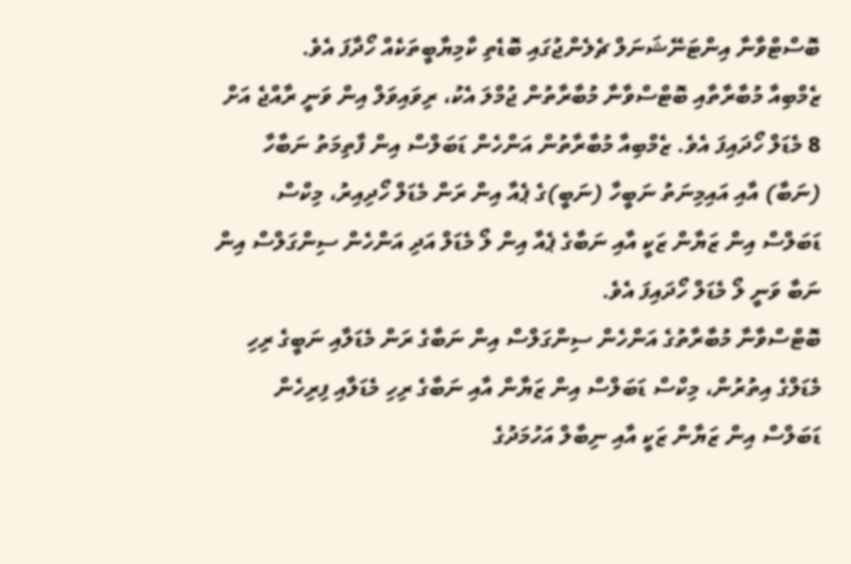ބޮސްޓްވާނާ އިންޓަނޭޝަނަލް ޗެލެންޖުގައި ބޮޑެތި ކާމިޔާބީތަކެއް ހޯދާފަ އެވެ.
ޒެމްބިއާ މުބާރާތާއި ބޮޓްސްވާނާ މުބާރާތުން ޖުމްލަ އެކު، ރިވައިވަލް އިން ވަނީ ރާއްޖެ އަށް 8 މެޑަލް ހޯދައިފަ އެވެ. ޒެމްބިއާ މުބާރާތުން އަންހެން ޑަބަލްސް އިން ފާތިމަތު ނަބާހާ (ނަބާ) އާއި އައިމިނަތު ނަބީހާ (ނަބީ)ގެ ޕެއާ އިން ރަން މެޑަލް ހޯދިއިރު، މިކްސް ޑަބަލްސް އިން ޒަޔާން ޒަކީ އާއި ނަބާގެ ޕެއާ އިން ލޯ މެޑަލް އަދި އަންހެން ސިންގަލްސް އިން ނަބާ ވަނީ ލޯ މެޑަލް ހޯދައިފަ އެވެ.
ބޮޓްސްވާނާ މުބާރާތުގެ އަންހެން ސިންގަލްސް އިން ނަބާގެ ރަން މެޑަލާއި ނަބީގެ ރިހި މެޑަލްގެ އިތުރުން، މިކްސް ޑަބަލްސް އިން ޒަޔާން އާއި ނަބާގެ ރިހި މެޑަލާއި ފިރިހެން ޑަބަލްސް އިން ޒަޔާން ޒަކީ އާއި ނިބާލް އަހުމަދުގެ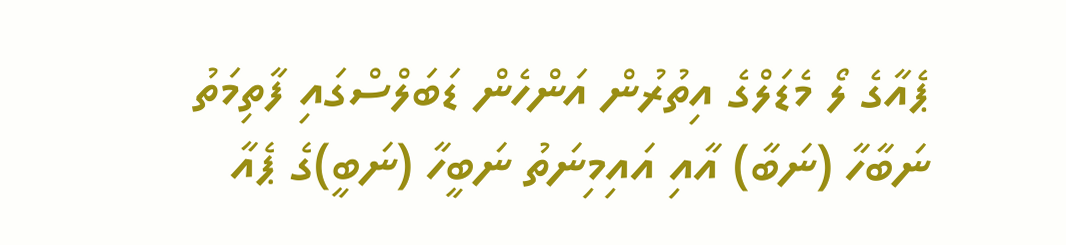ޕެއާގެ ލޯ މެޑަލްގެ އިތުރުން އަންހެން ޑަބަލްސްގައި ފާތިމަތު ނަބާހާ (ނަބާ) އާއި އައިމިނަތު ނަބީހާ (ނަބީ)ގެ ޕެއާ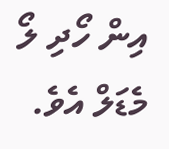އިން ހޯދި ލޯ މެޑަލް އެވެ.